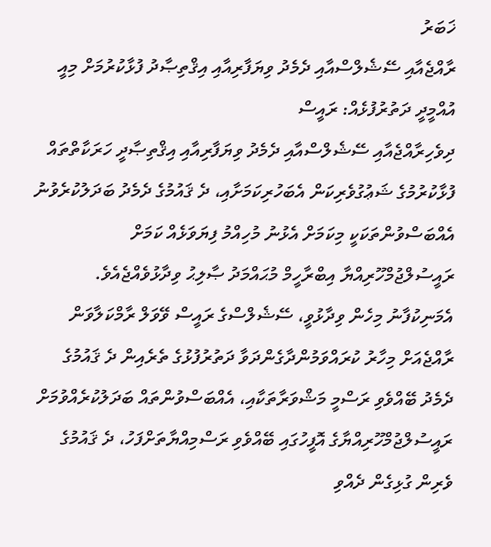ޚަބަރު
ރާއްޖެއާއި ސޭޝެލްސްއާއި ދެމެދު ވިޔަފާރިއާއި އިޤްތިޞާދު ފުޅާކުރުމަށް މިއީ އުއްމީދީ ދަތުރުފުޅެއް: ރައީސް
ދިވެހިރާއްޖެއާއި ސޭޝެލްސްއާއި ދެމެދު ވިޔަފާރިއާއި އިޤްތިޞާދީ ހަރަކާތްތައް ފުޅާކުރުމުގެ ޝަޢުގުވެރިކަން އެބަހުރިކަމަށާއި، ދެ ޤައުމުގެ ދެމެދު ބަދަލުކުރެވުނު އެއްބަސްވުންތަކަކީ މިކަމަށް އެޅުނު މުހިއްމު ފިޔަވަޅެއް ކަމަށް ރައީސުލްޖުމްހޫރިއްޔާ އިބްރާހީމް މުޙައްމަދު ޞާލިޙު ވިދާޅުވެއްޖެއެވެ.
އެމަނިކުފާނު މިހެން ވިދާޅުވީ، ސޭޝެލްސްގެ ރައީސް ވޭވަލް ރާމްކަލާވަން ރާއްޖެއަށް މިހާރު ކުރައްވަމުންދާގެންދަވާ ދަތުރުފުޅުގެ ތެރެއިން ދެ ޤައުމުގެ ދެމެދު ބޭއްވެވި ރަސްމީ މަޝްވަރާތަކާއި، އެއްބަސްވުންތައް ބަދަލުކުރެއްވުމަށް ރައީސުލްޖުމްހޫރިއްޔާގެ އޮފީހުގައި ބޭއްވެވި ރަސްމިއްޔާތަށްފަހު، ދެ ޤައުމުގެ ވެރިން ގުޅިގެން ދެއްވި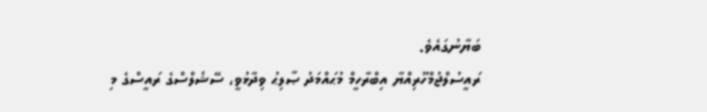ބަޔާނުގައެވެ.
ރައީސުލްޖުމްހޫރިއްޔާ އިބްރާހީމް މުޙައްމަދު ޞާލިޙު ވިދާޅުވީ، ސޭޝެލްސްގެ ރައީސްގެ މި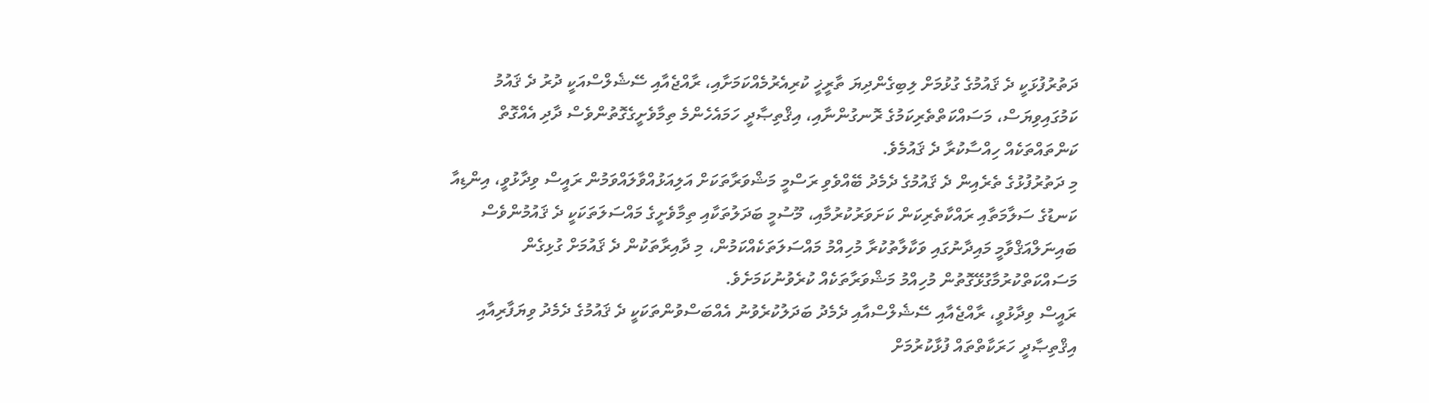ދަތުރުފުޅަކީ ދެ ޤައުމުގެ ގުޅުމަށް ލިބިގެންދިޔަ ތާރީޚީ ކުރިއެރުމެއްކަމަށާއި، ރާއްޖެއާއި ސޭޝެލްސްއަކީ ދުރު ދެ ޤައުމު ކަމުގައިވިޔަސް، މަސައްކަތްތެރިކަމުގެ ރޮނގުންނާއި، އިޤްތިޞާދީ ހަމައެހެންމެ ތިމާވެށީގެގޮތުންވެސް ދާދި އެއްގޮތް ކަންތައްތަކެއް ހިއްސާކުރާ ދެ ޤައުމެވެ.
މި ދަތުރުފުޅުގެ ތެރެއިން ދެ ޤައުމުގެ ދެމެދު ބޭއްވެވި ރަސްމީ މަޝްވަރާތަކަށް އަލިއަޅުއްވާލައްވަމުން ރައީސް ވިދާޅުވީ، އިންޑިއާ ކަނޑުގެ ސަލާމަތާއި ރައްކާތެރިކަން ކަށަވަރުކުރުމާއި، މޫސުމީ ބަދަލުތަކާއި ތިމާވެށީގެ މައްސަލަތަކަކީ ދެ ޤައުމުންވެސް ބައިނަލްއަޤްވާމީ މައިދާނުގައި ވަކާލާތުކުރާ މުހިއްމު މައްސަލަތަކެއްކަމުން، މި ދާއިރާތަކުން ދެ ޤައުމަށް ގުޅިގެން މަސައްކަތްކުރުމާގުޅޭގޮތުން މުހިއްމު މަޝްވަރާތަކެއް ކުރެވުނުކަމަށެވެ.
ރައީސް ވިދާޅުވީ، ރާއްޖެއާއި ސޭޝެލްސްއާއި ދެމެދު ބަދަލުކުރެވުނު އެއްބަސްވުންތަކަކީ ދެ ޤައުމުގެ ދެމެދު ވިޔަފާރިއާއި އިޤްތިޞާދީ ހަރަކާތްތައް ފުޅާކުރުމަށް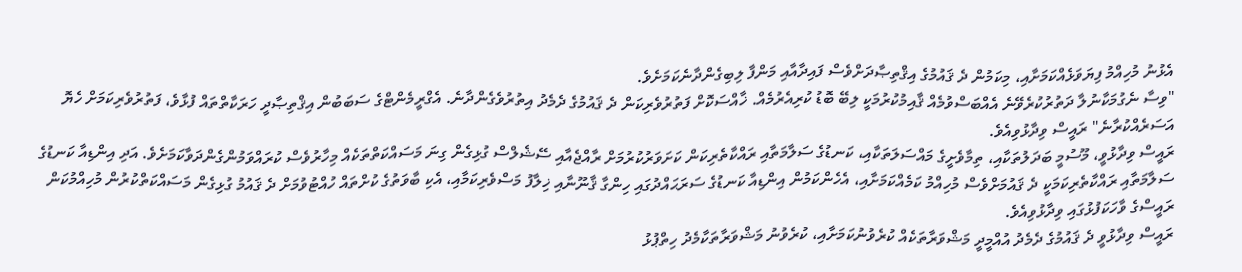އެޅުނު މުހިއްމު ފިޔަވަޅެއްކަމަށާއި، މިކަމުން ދެ ޤައުމުގެ އިޤްތިޞާދަށްވެސް ފައިދާއާއި މަންފާ ލިބިގެންދާނެކަމަށެވެ.
"ވިސާ ނެގުމަކާނުލާ ދަތުރުކުރެވޭނެ އެއްބަސްވުމެއް ޤާއިމުކުރުމަކީ ލިބޭ ބޮޑު ކުރިއެރުމެއް. ޚާއްސަކޮށް ފަތުރުވެރިކަން ދެ ޤައުމުގެ ދެމެދު އިތުރުވެގެންދާނެ. އެގްރީމެންޓްގެ ސަބަބުން އިޤްތިޞާދީ ހަރަކާތްތައް ފުޅާވެ، ފަތުރުވެރިކަމަށް ހެޔޮ އަސަރެއްކުރާނެ" ރައީސް ވިދާޅުވިއެވެ.
ރައީސް ވިދާޅުވީ، މޫސުމީ ބަދަލުތަކާއި، ތިމާވެށީގެ މައްސަލަތަކާއި، ކަނޑުގެ ސަލާމަތާއި ރައްކާތެރިކަން ކަށަވަރުކުރުމަށް ރާއްޖެއާއި ސޭޝެލްސް ގުޅިގެން ގިނަ މަސައްކަތްތަކެއް މިހާރުވެސް ކުރައްވަމުންގެންދަވާކަމަށެވެ. އަދި އިންޑިއާ ކަނޑުގެ ސަލާމަތާއި ރައްކާތެރިކަމަކީ ދެ ޤައުމަށްވެސް މުހިއްމު ކަމެއްކަމަށާއި، އެހެންކަމުން އިންޑިއާ ކަނޑުގެ ސަރަޙައްދުގައި ހިންގާ ޤާނޫނާއި ޚިލާފު މަސްވެރިކަމާއި، އެކި ބާވަތުގެ ކުށްތައް ހުއްޓުވުމަށް ދެ ޤައުމު ގުޅިގެން މަސައްކަތްކުރުން މުހިއްމުކަން ރައީސްގެ ވާހަކަފުޅުގައި ވިދާޅުވިއެވެ.
ރައީސް ވިދާޅުވީ ދެ ޤައުމުގެ ދެމެދު އުއްމީދީ މަޝްވަރާތަކެއް ކުރެވުނުކަމަށާއި، ކުރެވުނު މަޝްވަރާތަކާމެދު ހިތްޕުޅު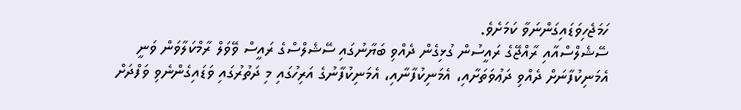ހަމަޖެހިވަޑައިގަންނަވާ ކަމަށެވެ.
ސޭޝެލްސްއާއި ރާއްޖޭގެ ރައީސުން ގުޅިގެން ދެއްވި ބަޔާނުގައި ސޭޝެލްސްގެ ރައީސް ވޭވަލް ރާމްކަލާވަން ވަނީ އެމަނިކުފާނަށް ދެއްވި ދަޢުވަތަށާއި، އެމަނިކުފާނާއި، އެމަނިކުފާނުގެ އަރިހުގައި މި ދަތުރުގައި ވަޑައިގެންނެވި ވަފްދަށް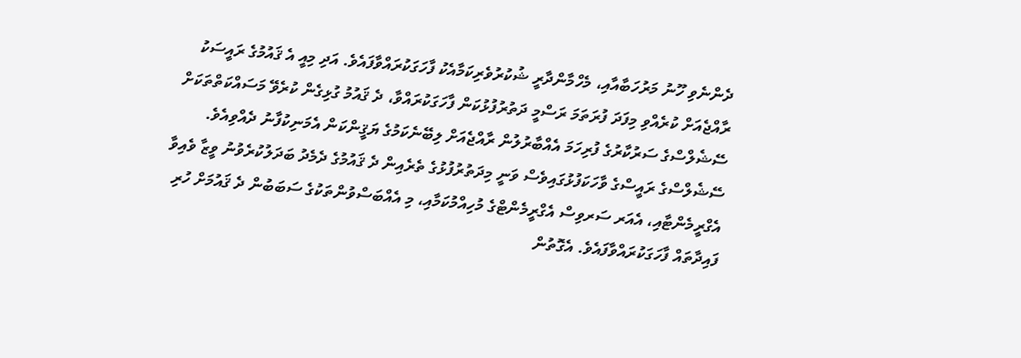ދެންނެވި ހޫނު މަރުހަބާއާއި، މެހްމާންދާރީ ޝުކުރުވެރިކަމާއެކު ފާހަގަކުރައްވާފައެވެ. އަދި މިއީ އެ ޤައުމުގެ ރައީސަކު ރާއްޖެއަށް ކުރެއްވި މިފަދަ ފުރަތަމަ ރަސްމީ ދަތުރުފުޅުކަން ފާހަގަކުރައްވާ، ދެ ޤައުމު ގުޅިގެން ކުރެވޭ މަސައްކަތްތަކަށް ސޭޝެލްސްގެ ސަރުކާރުގެ ފުރިހަމަ އެއްބާރުލުން ރާއްޖެއަށް ލިބޭނެކަމުގެ ޔަޤީންކަން އެމަނިކުފާނު ދެއްވިއެވެ.
ސޭޝެލްސްގެ ރައީސްގެ ވާހަކަފުޅުގައިވެސް ވަނީ މިދަތުރުފުޅުގެ ތެރެއިން ދެ ޤައުމުގެ ދެމެދު ބަދަލުކުރެވުނު ވީޒާ ވެއިވާ އެގްރީމެންޓާއި، އެއަރ ސަރވިސް އެގްރީމެންޓްގެ މުހިއްމުކަމާއި، މި އެއްބަސްވުންތަކުގެ ސަބަބުން ދެ ޤައުމަށް ހުރި ފައިދާތައް ފާހަގަކުރައްވާފައެވެ. އެގޮތުން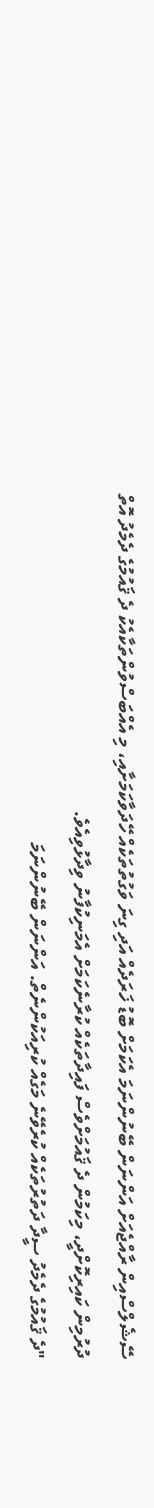ސޭޝެލްސްއިން ރާއްޖެއަށް އަންނަން ބޭނުންނަމަ އެކަމަށް ބޮޑު ޚަރަދެއް އަދި ގިނަ ވަގުތުތަކެއް ހޭދަވާކަމަށާއި، މި އެއްބަސްވުންތަކާއެކު ދެ ޤައުމުގެ ދެމެދު އޮތް ދުރުމިން ކައިރިކޮށްދީ، މިކަމުން ދެ ޤައުމަށްވެސް ފައިދާތަކެއް ކުރާނެކަމަށް އެމަނިކުފާނު ވިދާޅުވިއެވެ.
"ދެ ޤައުމުގެ ދެމެދު ސީދާ ދަތުރުތަކެއް ކުރެވޭނެ މަގެއް ކުރިއަކުންނެތް. އަންނަން ބޭނުންނަމަ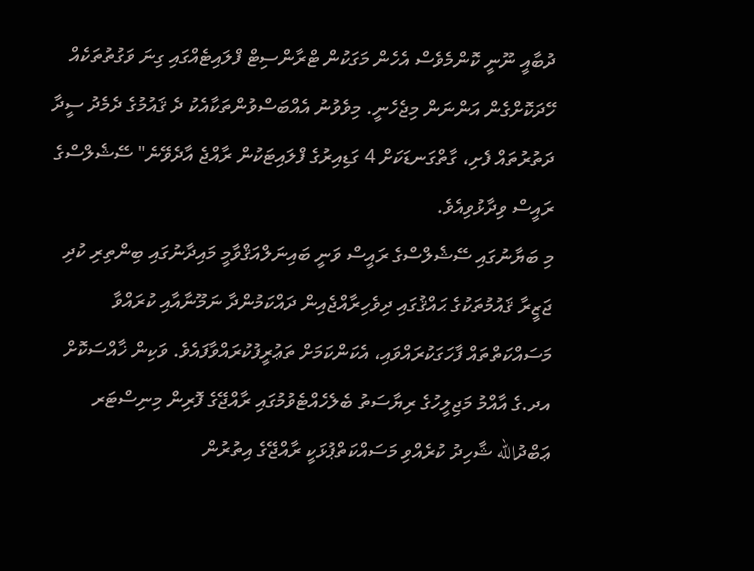ދުބާއީ ނޫނީ ކޮންމެވެސް އެހެން މަގަކުން ޓްރާންސިޓް ފްލައިޓެއްގައި ގިނަ ވަގުތުތަކެއް ހޭދަކޮށްގެން އަންނަން މިޖެހެނީ. މިވެވުނު އެއްބަސްވުންތަކާއެކު ދެ ޤައުމުގެ ދެމެދު ސީދާ ދަތުރުތައް ފެށި، ގާތްގަނޑަކަށް 4 ގަޑިއިރުގެ ފްލައިޓަކުން ރާއްޖެ އާދެވޭނެ" ސޭޝެލްސްގެ ރައީސް ވިދާޅުވިއެވެ.
މި ބަޔާނުގައި ސޭޝެލްސްގެ ރައީސް ވަނީ ބައިނަލްއަޤްވާމީ މައިދާނުގައި ބިންތިރި ކުދި ޖަޒީރާ ޤައުމުތަކުގެ ޙައްޤުގައި ދިވެހިރާއްޖެއިން ދައްކަމުންދާ ނަމޫނާއާއި ކުރައްވާ މަސައްކަތްތައް ފާހަގަކުރައްވައި، އެކަންކަމަށް ތަޢުރީފުކުރައްވާފައެވެ. ވަކިން ޚާއްސަކޮށް އދ.ގެ އާއްމު މަޖިލީހުގެ ރިޔާސަތު ބެލެހެއްޓެވުމުގައި ރާއްޖޭގެ ފޮރިން މިނިސްޓަރ ޢަބްދުالله ޝާހިދު ކުރެއްވި މަސައްކަތްޕުޅަކީ ރާއްޖޭގެ އިތުރުން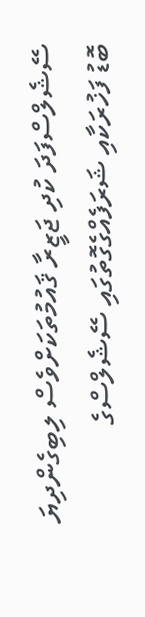ސޭޝެލްސްފަދަ ކުދި ޖަޒީރާ ޤައުމުތަކަށްވެސް ލިބިގެންދިޔަ ބޮޑު ފަޚުރަކާއި ޝަރަފެއްގެގޮތުގައި ސޭޝެލްސްގެ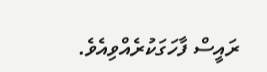ރައީސް ފާހަގަކުރެއްވިއެވެ.